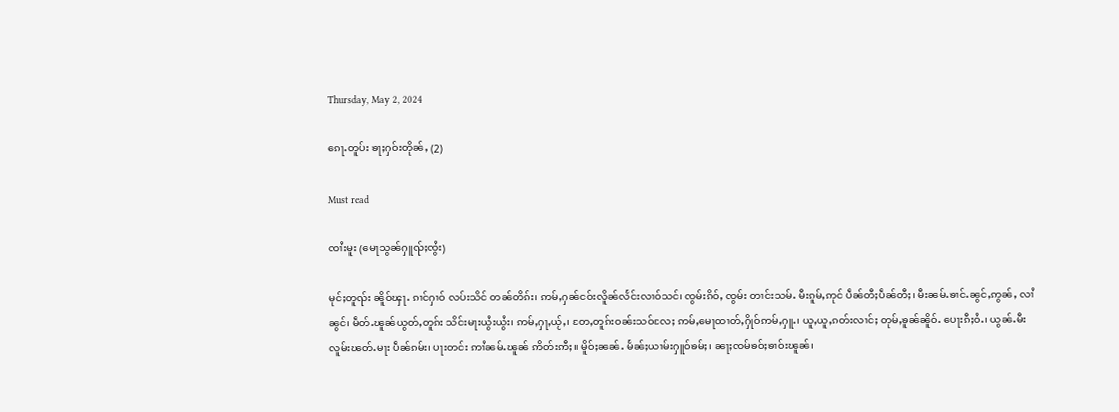Thursday, May 2, 2024

ၵေႃႉတူပ်း ၶႃႈႁဝ်းတိုၼ်ႇ (2)

Must read

ၸၢႆးမူး (မေႃသွၼ်ႁူၺ်ႈၸွႆး)

မုင်ႈတူၺ်း ၼိူဝ်ၾႃႉ ၵၢင်ႁၢဝ် လပ်းသိင် တၼ်တိၵ်း၊ ဢမ်ႇႁၼ်ငဝ်းလိူၼ်လႅင်းလၢဝ်သင်၊ ၸွမ်းၵိဝ်ႇ ၸွမ်း တၢင်းသမ်ႉ မီးၵူမ်ႇဢုင် ပဵၼ်တီႈပဵၼ်တီႈ၊ မီးၼမ်ႉၶၢင်ႉၼွင်ႇဢွၼ်ႇ လၢႆၼွင်၊ မဵတ်ႉၽူၼ်ယွတ်ႇတူၵ်း သိင်းမႃးယွႆးယွႆး၊ ဢမ်ႇႁႃႇယႂ်ႇ၊ တႄႇတူၵ်းဝၼ်းသဝ်လႄႈ ဢမ်ႇမေႃထၢတ်ႇႁိုဝ်ဢမ်ႇႁူႉ၊ ယူႇယူႇၵတ်းလၢင်ႈ တုမ်ႇၶူၼ်ၼိူဝ်ႉ ပေႃးၵီႈဝႆႉ၊ ယွၼ်ႉမီးလူမ်းၽတ်ႉမႃး ပဵၼ်ၵမ်း၊ ပႃးတင်း ဢၢႆၼမ်ႉၽူၼ် ဢိတ်းဢီႈ။ မိူဝ်ႈၼၼ်ႉ မႅၼ်ႈယၢမ်းႁူဝ်ၶမ်ႈ၊ ၼႃႈၸမ်ၶဝ်ႈၶၢဝ်းၽူၼ်၊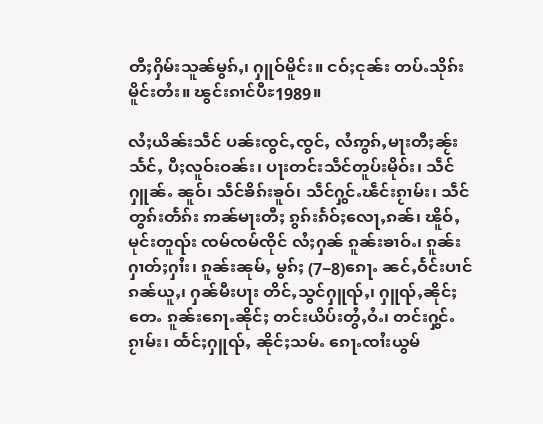တီႈႁိမ်းသူၼ်မွၵ်ႇ၊ ႁူဝ်မိူင်း။ ငဝ်ႈငုၼ်း တပ်ႉသိုၵ်းမိူင်းတႆး။ ၽွင်းၵၢင်ပီႊ1989။

လႆႈယိၼ်းသဵင် ပၼ်းၸွင်ႇၸွင်ႇ လႆဢွၵ်ႇမႃးတီႈၼႂ်းသႅင်ႇ ပီႈလူဝ်းဝၼ်း၊ ပႃးတင်းသဵင်တူပ်းမိုဝ်း၊ သဵင်ႁူၼ်ႉ ၼူဝ်၊ သဵင်ၶိၵ်းၶူဝ်၊ သဵင်ႁွင်ႉၽဵင်းၵႂၢမ်း၊ သဵင်တွၵ်းတႅၵ်း ဢၼ်မႃးတီႈ ၵွၵ်းၵႅဝ်ႈလေႃႇၵၼ်၊ ၽိူဝ်ႇမုင်းတူၺ်း ၸမ်ၸမ်ၸိုင် လႆႈႁၼ် ၵူၼ်းၶၢဝ်ႉ၊ ၵူၼ်းႁၢတ်ႈႁၢႆး၊ ၵူၼ်းၼုမ်ႇ မွၵ်ႈ (7−8)ၵေႃႉ ၼင်ႇဝႅင်းပၢင်ၵၼ်ယူႇ၊ ႁၼ်မီးပႃး တိင်ႇသွင်ႁူၺ်ႇ၊ ႁူၺ်ႇၼိုင်ႈတေႉ ၵူၼ်းၵေႃႉၼိုင်ႈ တင်းယိပ်းတွႆႇဝႆႉ၊ တင်းႁွင်ႉၵႂၢမ်း၊ ထႅင်ႈႁူၺ်ႇ ၼိုင်ႈသမ်ႉ ၵေႃႉၸၢႆးယွမ်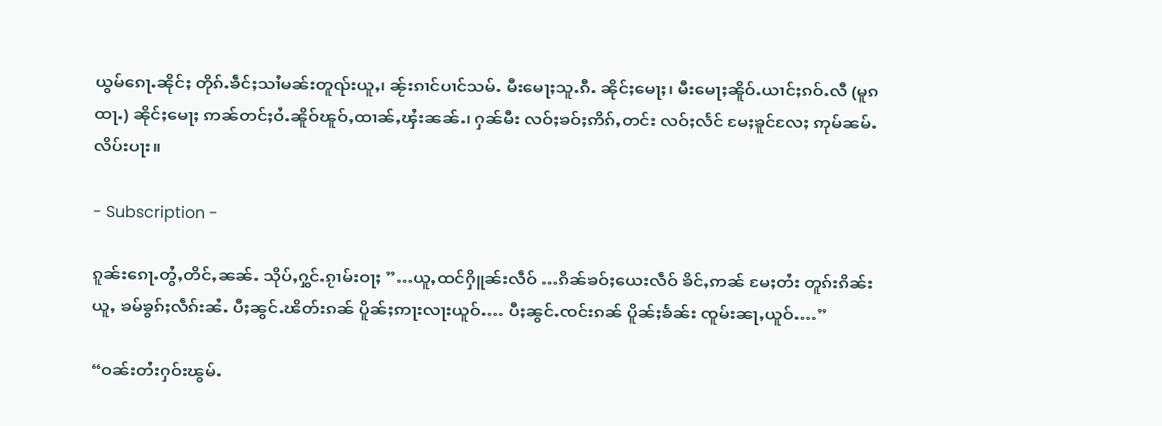ယွမ်ၵေႃႉၼိုင်ႈ တိုၵ်ႉၶဵင်ႈသၢႆမၼ်းတူၺ်းယူႇ၊ ၼႂ်းၵၢင်ပၢင်သမ်ႉ မီးမေႃႈသူႉၵီႉ ၼိုင်ႈမေႃႈ၊ မီးမေႃႈၼိူဝ်ႉယၢင်ႈၵဝ်ႉလီ (မူၵထႃႉ) ၼိုင်ႈမေႃႈ ဢၼ်တင်ႈဝႆႉၼိူဝ်ၽူဝ်ႇထၢၼ်ႇၾႆးၼၼ်ႉ၊ ႁၼ်မီး လဝ်ႈၶဝ်ႈဢိၵ်ႇတင်း လဝ်ႈလႅင် မႄႈၶူင်လႄႈ ဢုမ်ၼမ်ႉလိပ်းပႃး။

- Subscription -

ၵူၼ်းၵေႃႉတွႆႇတိင်ႇၼၼ်ႉ သိုပ်ႇႁွင်ႉၵႂၢမ်းဝႃႈ ”…ယူႇထင်ႁိူၼ်းလဵဝ် …ၵိၼ်ၶဝ်ႈယေးလဵဝ် ၶိင်ႇဢၼ် မႄႈတႆး တူၵ်းၵိၼ်းယူႇ ၶမ်ၶွၵ်ႈလဵၵ်းၼႆႉ ပီႈၼွင်ႉၽိတ်းၵၼ် ပိူၼ်ႈဢႃးလႃးယူဝ်ႉ… ပီႈၼွင်ႉၸင်းၵၼ် ပိူၼ်ႈၶႅၼ်း ၸူမ်းၼႃႇယူဝ်ႉ…”

“ဝၼ်းတႆးႁဝ်းၽွမ်ႉ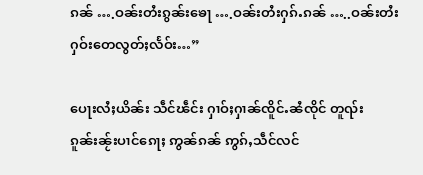ၵၼ် ….ဝၼ်းတႆးၵွၼ်းၶေႃ ….ဝၼ်းတႆးႁၵ်ႉၵၼ် …..ဝၼ်းတႆးႁဝ်းတေလွတ်ႈလႅဝ်း…”

ပေႃးလႆႈယိၼ်း သဵင်ၽဵင်း ႁၢဝ်ႈႁၢၼ်ၸိူင်ႉၼႆၸိုင် တူၺ်းၵူၼ်းၼႂ်းပၢင်ၵေႃႈ ဢွၼ်ၵၼ် ဢွၵ်ႇသဵင်လင်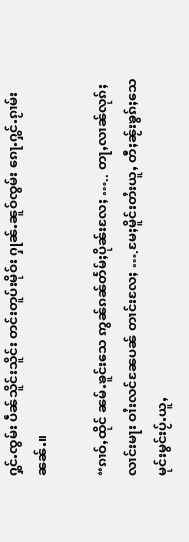ႁွင်ႉၸွမ်း ပဵၼ်သိူင်းသိူင်း တင်းတူပ်းမိုဝ်း ႁုၼ်ႉၼူဝ်ၸွမ်း ၵေႃႉႁွင်ႉၵႂၢမ်းၼၼ်ႉ။

“ၵၢဝ်ႇထိုင် ၼမ်ႉၶူင်းသေ ဢွၼ်ၵၼ်တႅမ်ႈပိုၼ်းလႄႈ ….. တႃႇလၢၼ်လုၵ်ႈလၢင်းမႃး ဝၢႆးလင်ၼႄပၼ် တၢင်းလႄႈ ….မႄႈမိူင်းတႆးယူႇ တီႈၼႂ်းၶွၵ်ႈသေ မုင်းမွင်းပႂ်ႉယူႇ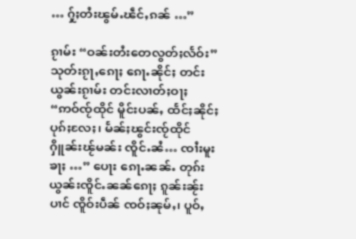… ႁႂ်ႈတႆးၽွမ်ႉၽဵင်ႇၵၼ် …”

ၵႂၢမ်း “ဝၼ်းတႆးတေလွတ်ႈလႅဝ်း” သုတ်းၵႂႃႇၵေႃႈ ၵေႃႉၼိုင်ႈ တင်းယွၼ်းၵႂၢမ်း တင်းလၢတ်ႈဝႃႈ “ဢဝ်ၸႂ်ထိုင် မိူင်းပၼ်ႇ ထႅင်ႈၼိုင်ႈပုၵ်ႈလႄႈ၊ မႅၼ်ႈၽွင်းၸႂ်ထိုင် ႁိူၼ်းၽႂ်မၼ်း ၸိူင်ႉၼႆ… ၸၢႆးမူးၶႃႈ …” ပေႃး ၵေႃႉၼၼ်ႉ တုၵ်းယွၼ်းၸိူင်ႉၼၼ်ၵေႃႈ ၵူၼ်းၼႂ်းပၢင် ၸိူဝ်းပဵၼ် ၸဝ်ႈၼုမ်ႇ၊ ပူဝ်ႇ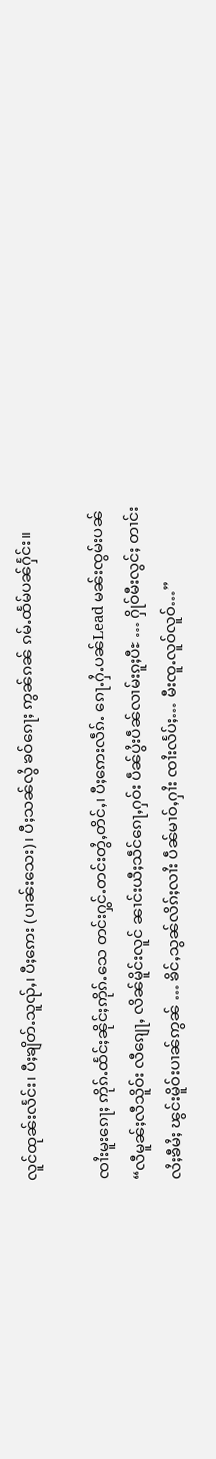လူင်ထုၼ်းလႅင်း၊ ပီႈၶျိတ်ႉသူၺ်ႇ၊ ပီႈဢေး (ပၢၼ်းသေး)၊ ပီႈသၼ်လွႆ ၶဝ်ၵေႃႈ ဢွၼ်ၵၼ် ၵမ်ႉထႅမ်ပၼ်ႁႅင်း။

ၸၢႆးမူးၵေႃႈ ဢိုၵ်ႉထႅင်ႈၼိုင်ႈဢိုၵ်ႉသေ တင်းႁွင်ႉတင်းတွႆႇတိင်ႇ၊ ပီႈဢေးလဵၵ်ႉ ၵေႃႉႁႆႉပၼ်Lead မၼ်းၸွမ်းပၼ် “လီမူၼ်ႈလီသိူဝ်း လီၵျေႃႇ လိၼ်မိူင်းလူင် ၼၢင်းယီႈသဵင်ၵေႃႇႁဝ်း ပဵၼ်ပွႆးပဵၼ်လၢမ်းၵူႈပီႊ … ႁိုဝ်မီးလွင်ႈ တၢင်း လႆႈၶီမႆႈ ၽွင်းမိူဝ်းပၢၼ်ဢွၼ် … ၶိင်ႇသွၼ်လိၵ်ႈလၢႆး ပဵၼ်မၢဝ်ႇႁၢႆး ၸၢႆးလႅပ်ႈ… မီးၸူႉလူဝ်လူဝ်…”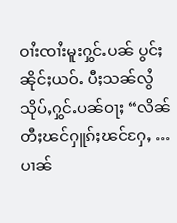ဝၢႆးၸၢႆးမူးႁွင်ႉပၼ် ပွင်ႈၼိုင်ႈယဝ်ႉ ပီႈသၼ်လွႆ သိုပ်ႇႁွင်ႉပၼ်ဝႃႈ “လိၼ်တီႈၽင်ႁူၵ်ႈၽင်ႁႄႇ … ပၢၼ်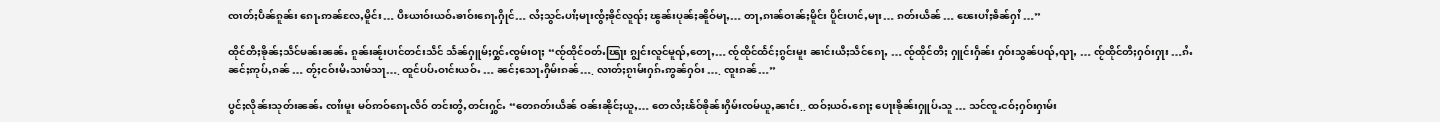ၸၢတ်ႈပဵၼ်ၵူၼ်း ၵေႃႉဢၼ်လႄႇမိူင်း… ပီႊယၢဝ်းယဝ်ႉၶၢဝ်းၵေႃႉႁိုင်… လႆႈသွင်ႉပၢႆႈမႃးၸွႆႈၶိုင်လူၺ်ႈ ၽွၼ်းပုၼ်ႈၼိူဝ်မႃႇ… တႃႇၵၢၼ်ဝၢၼ်ႈမိူင်း ပိူင်းပၢင်ႇမႃး… ၵတ်းယဵၼ် … ၽေးပၢႆႈၶဵၼ်ႁၢႆ …”

ထိုင်တီႈၶိုၼ်ႈသဵင်မၼ်းၼၼ်ႉ ၵူၼ်းၼႂ်းပၢင်တင်းသဵင် သႅၼ်ႁူမ်ႈႁွင်ႉၸွမ်းဝႃႈ “ၸႂ်ထိုင်ဝတ်ႉၽြႃး ၵျွင်းလူင်မူၺ်ႇတေႃႇ… ၸႂ်ထိုင်ထႅင်ႈၵွင်းမူး ၼၢင်းယီႈသဵင်ၵေႃႇ … ၸႂ်ထိုင်တီႈ ႁူင်းႁဵၼ်း ႁဝ်းသွၼ်ပၺ်ႇၺႃႇ … ၸႂ်ထိုင်တီႈႁဝ်းႁႃး …ၵႆႉၼင်ႈဢုပ်ႇၵၼ် … တႂ်ႈငဝ်းမႆႉသၢမ်သႃ…. ထူင်ပပ်ႉဝၢင်းယဝ်ႉ … ၼင်ႈသေႃႉႁိမ်းၵၼ်…. လၢတ်ႈၵႂၢမ်းႁၵ်ႉဢွၼ်ႁဝ်း …. ၸူးၵၼ်…”

ပွင်ႈလိုၼ်းသုတ်းၼၼ်ႉ ၸၢႆးမူး မဝ်ဢဝ်ၵေႃႉလဵဝ် တင်းတွႆႇတင်းႁွင်ႉ “တေၵတ်းယဵၼ် ဝၼ်းၼိုင်ႈယူႇ… တေလႆႈၽႅဝ်ၶိုၼ်းႁိမ်းၸမ်ယူႇၼၢင်း.. ထဝ်ႈယဝ်ႉၵေႃႈ ပေႃးၶိုၼ်းႁူပ်ႉသူ … သင်ၸူႉငဝ်ႈႁဝ်းႁၢမ်း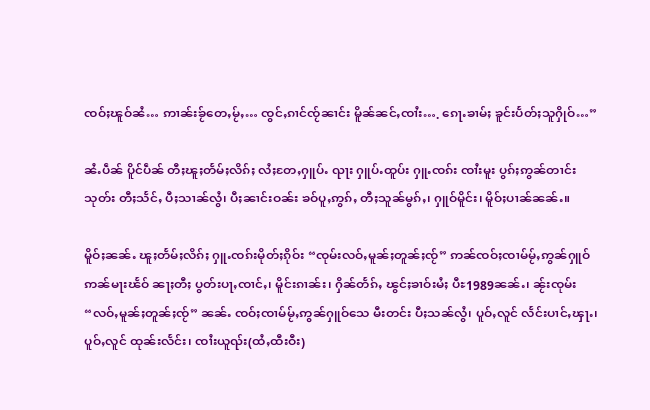ၸဝ်ႈၽူဝ်ၼႆ… ဢၢၼ်းၶႂ်တေႇမႂ်ႇ… ၸွင်ႇၵၢင်ၸႂ်ၼၢင်း မိူၼ်ၼင်ႇၸၢႆး…. ၵေႃႉၶၢမ်ႈ ၶူင်းပႅတ်ႈသူႁိုဝ်…”

ၼႆႉပဵၼ် ပိူင်ပဵၼ် တီႈၽူႈတႅမ်ႈလိၵ်ႈ လႆႈတႄႇႁူပ်ႉ ၺႃး ႁူပ်ႉထူပ်း ႁူႉၸၵ်း ၸၢႆးမူး ပွၵ်ႈဢွၼ်တၢင်းသုတ်း တီႈသႅင်ႇ ပီႈသၢၼ်လွႆ၊ ပီႈၼၢင်းဝၼ်း ၶဝ်ပူႇဢွၵ်ႇ တီႈသူၼ်မွၵ်ႇ၊ ႁူဝ်မိူင်း၊ မိူဝ်ႈပၢၼ်ၼၼ်ႉ။

မိူဝ်ႈၼၼ်ႉ ၽူႈတႅမ်ႈလိၵ်ႈ ႁူႉၸၵ်းမိုတ်ႈၵိုဝ်း “ၸုမ်းလဝ်ႇမူၼ်ႈတူၼ်ႈၸႂ်” ဢၼ်ၸဝ်ႈၸၢမ်မႂ်ႇဢွၼ်ႁူဝ် ဢၼ်မႃးၽႅဝ် ၼႃႈတီႈ ပွတ်းပႃႇၸၢင်ႇ၊ မိူင်းၵၢၼ်း၊ ႁိၼ်တႅၵ်ႇ ၽွင်ႈၶၢဝ်းမႆႈ ပီႊ1989ၼၼ်ႉ၊ ၼႂ်းၸုမ်း “လဝ်ႇမူၼ်ႈတူၼ်ႈၸႂ်” ၼၼ်ႉ ၸဝ်ႈၸၢမ်မႂ်ႇဢွၼ်ႁူဝ်သေ မီးတင်း ပီႈသၼ်လွႆ၊ ပူဝ်ႇလူင် လႅင်းပၢင်ႇၾႃႉ၊ ပူဝ်ႇလူင် ထုၼ်းလႅင်း၊ ၸၢႆးယူၺ်း(ထႆႇထီးဝီး)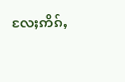လႄႈဢိၵ်ႇ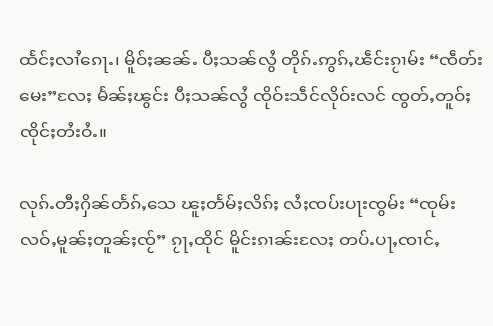ထႅင်ႈလၢႆၵေႃႉ၊ မိူဝ်ႈၼၼ်ႉ ပီႈသၼ်လွႆ တိုၵ်ႉဢွၵ်ႇၽဵင်းၵႂၢမ်း “ၸဵတ်းမေး”လႄႈ မႅၼ်ႈၽွင်း ပီႈသၼ်လွႆ ၸိုဝ်းသဵင်လိုဝ်းလင် ၸွတ်ႇတူဝ်ႈ ၸိုင်ႈတႆးဝႆႉ။

လုၵ်ႉတီႈႁိၼ်တႅၵ်ႇသေ ၽူႈတႅမ်ႈလိၵ်ႈ လႆႈၸပ်းပႃးၸွမ်း “ၸုမ်းလဝ်ႇမူၼ်ႈတူၼ်ႈၸႂ်” ၵႂႃႇထိုင် မိူင်းၵၢၼ်းလႄႈ တပ်ႉပႃႇၸၢင်ႇ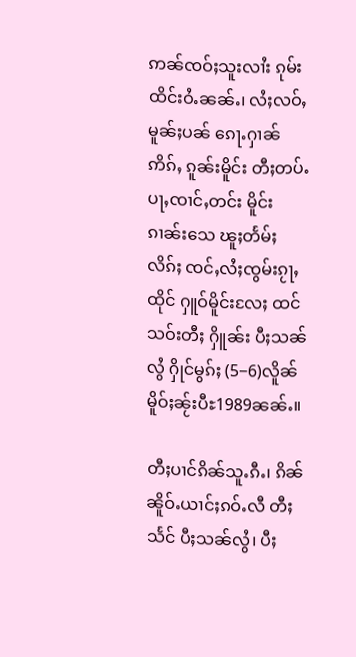ဢၼ်ၸဝ်ႈသူးလၢႆး ၵုမ်းထိင်းဝႆႉၼၼ်ႉ၊ လႆႈလဝ်ႇမူၼ်ႈပၼ် ၵေႃႉႁၢၼ်ဢိၵ်ႇ ၵူၼ်းမိူင်း တီႈတပ်ႉပႃႇၸၢင်ႇတင်း မိူင်းၵၢၼ်းသေ ၽူႈတႅမ်ႈလိၵ်ႈ ၸင်ႇလႆႈၸွမ်းၵႂႃႇထိုင် ႁူဝ်မိူင်းလႄႈ ထင်သဝ်းတီႈ ႁိူၼ်း ပီႈသၼ်လွႆ ႁိုင်မွၵ်ႈ (5−6)လိူၼ် မိူဝ်ႈၼႂ်းပီႊ1989ၼၼ်ႉ။

တီႈပၢင်ၵိၼ်သူႉၵီႉ၊ ၵိၼ်ၼိူဝ်ႉယၢင်ႈၵဝ်ႉလီ တီႈသႅင် ပီႈသၼ်လွႆ၊ ပီႈ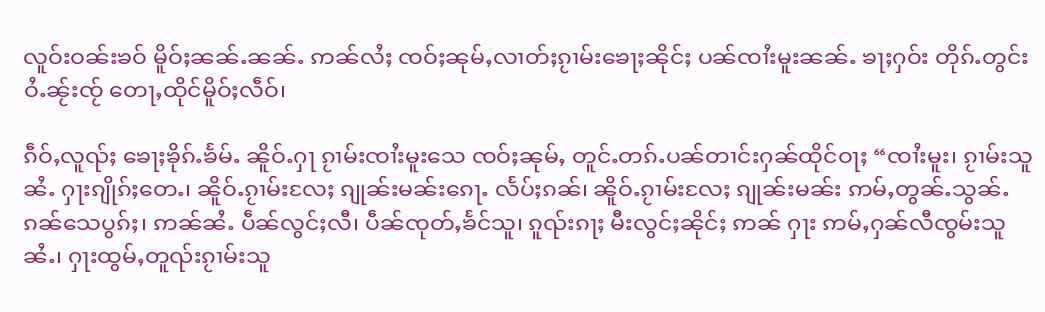လူဝ်းဝၼ်းၶဝ် မိူဝ်ႈၼၼ်ႉၼၼ်ႉ ဢၼ်လႆႈ ၸဝ်ႈၼုမ်ႇလၢတ်ႈၵႂၢမ်းၶေႃႈၼိုင်ႈ ပၼ်ၸၢႆးမူးၼၼ်ႉ ၶႃႈႁဝ်း တိုၵ်ႉတွင်းဝႆႉၼႂ်းၸႂ် တေႃႇထိုင်မိူဝ်ႈလဵဝ်၊

ၵဵဝ်ႇလူၺ်ႈ ၶေႃႈၶိုၵ်ႉၶႅမ်ႉ ၼိူဝ်ႉႁႃ ၵႂၢမ်းၸၢႆးမူးသေ ၸဝ်ႈၼုမ်ႇ တူင်ႉတၵ်ႉပၼ်တၢင်းႁၼ်ထိုင်ဝႃႈ “ၸၢႆးမူး၊ ၵႂၢမ်းသူၼႆႉ ႁႃးၵျိုၵ်ႈတေႉ၊ ၼိူဝ်ႉၵႂၢမ်းလႄႈ ၵျုၼ်းမၼ်းၵေႃႉ လႅပ်ႈၵၼ်၊ ၼိူဝ်ႉၵႂၢမ်းလႄႈ ၵျုၼ်းမၼ်း ဢမ်ႇတွၼ်ႉသွၼ်ႉၵၼ်သေပွၵ်ႈ၊ ဢၼ်ၼႆႉ ပဵၼ်လွင်ႈလီ၊ ပဵၼ်ၸုတ်ႇၶႅင်သူ၊ ၵူၺ်းၵႃႈ မီးလွင်ႈၼိုင်ႈ ဢၼ် ႁႃး ဢမ်ႇႁၼ်လီၸွမ်းသူၼႆႉ၊ ႁႃးထွမ်ႇတူၺ်းၵႂၢမ်းသူ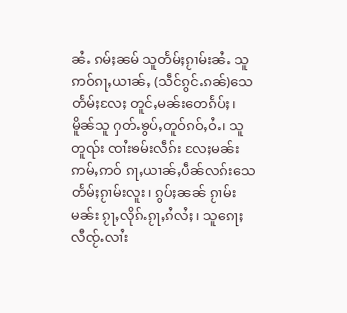ၼႆႉ ၵမ်ႈၼမ် သူတႅမ်ႈၵႂၢမ်းၼႆႉ သူဢဝ်ၵႃႇယၢၼ်ႇ (သဵင်ၵွင်ႉၵၼ်)သေ တႅမ်ႈလႄႈ တူင်ႇမၼ်းတေၵႅပ်ႈ၊ မိူၼ်သူ ႁတ်ႉၶွပ်ႇတူဝ်ၵဝ်ႇဝႆႉ၊ သူတူၺ်း ၸၢႆးၶမ်းလဵၵ်း လႄႈမၼ်း ဢမ်ႇဢဝ် ၵႃႇယၢၼ်ႇပဵၼ်လၵ်းသေတႅမ်ႈၵႂၢမ်းလူး၊ ၵွပ်ႈၼၼ် ၵႂၢမ်းမၼ်း ၵႂႃႇလိုၵ်ႉၵႂႃႇၵႆလႆႈ၊ သူၵေႃႈ လီၸႂ်ႉလၢႆး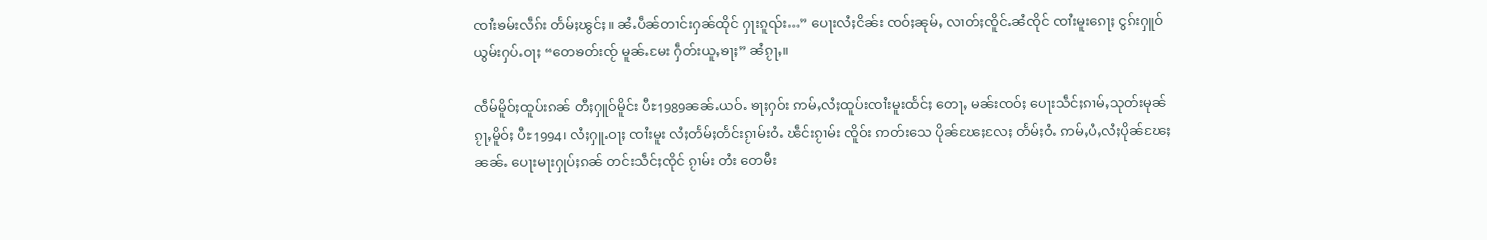ၸၢႆးၶမ်းလဵၵ်း တႅမ်ႈၽွင်ႈ။ ၼႆႉပဵၼ်တၢင်းႁၼ်ထိုင် ႁႃးၵူၺ်း…” ပေႃးလႆႈငိၼ်း ၸဝ်ႈၼုမ်ႇ လၢတ်ႈၸိူင်ႉၼႆၸိုင် ၸၢႆးမူးၵေႃႈ ငွၵ်းႁူဝ် ယွမ်းႁပ်ႉဝႃႈ “တေၶတ်းၸႂ် မူၼ်ႉမႄး ႁဵတ်းယူႇၶႃႈ” ၼႆၵႂႃႇ။

ၸဵမ်မိူဝ်ႈထူပ်းၵၼ် တီႈႁူဝ်မိူင်း ပီႊ1989ၼၼ်ႉယဝ်ႉ ၶႃႈႁဝ်း ဢမ်ႇလႆႈထူပ်းၸၢႆးမူးထႅင်ႈ တေႃႇ မၼ်းၸဝ်ႈ ပေႃးသဵင်ႈၵၢမ်ႇသုတ်းမုၼ် ၵႂႃႇမိူဝ်ႈ ပီႊ1994၊ လႆႈႁူႉဝႃႈ ၸၢႆးမူး လႆႈတႅမ်ႈတႅင်းၵႂၢမ်းဝႆႉ ၽဵင်းၵႂၢမ်း ၸိူဝ်း ဢတ်းသေ ပိုၼ်ၽႄႈလႄႈ တႅမ်ႈဝႆႉ ဢမ်ႇပႆႇလႆႈပိုၼ်ၽႄႈၼၼ်ႉ ပေႃးမႃးႁုပ်ႈၵၼ် တင်းသဵင်ႈၸိုင် ၵႂၢမ်း တႆး တေမီး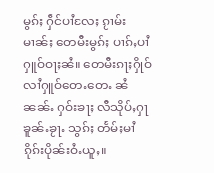မွၵ်ႈ ႁဵင်ပၢႆလႄႈ ၵႂၢမ်းမၢၼ်ႈ တေမီးမွၵ်ႈ ပၢၵ်ႇပၢႆ ႁူဝ်ဝႃႈၼႆ။ တေမီးၵႃႈႁိုဝ် လၢႆႁူဝ်တေႉတေႉ ၼႆၼၼ်ႉ ႁဝ်းၶႃႈ လီသိုပ်ႇႁႃ ၶူၼ်ႉၶႂႃႉ သွၵ်ႈ တႅမ်ႈမၢႆ ၵိုၵ်းပိုၼ်းဝႆႉယူႇ။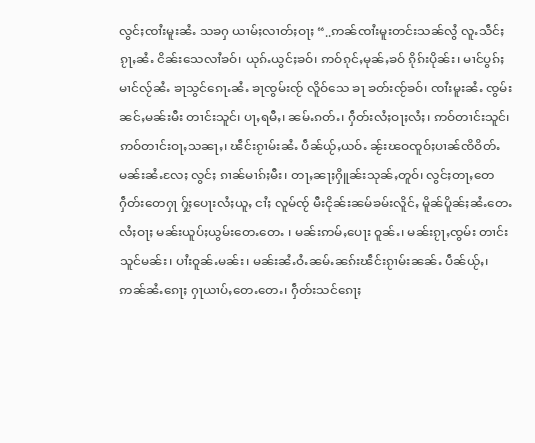လွင်ႈၸၢႆးမူးၼႆႉ သၶႁ ယၢမ်ႈလၢတ်ႈဝႃႈ “..ဢၼ်ၸၢႆးမူးတင်းသၼ်လွႆ လူႉသဵင်ႈၵႂႃႇၼႆႉ ငိၼ်းသေလၢႆၶဝ်၊ ယုၵ်ႉယွင်ႈၶဝ်၊ ဢဝ်ၵုင်ႇမုၼ်ႇၶဝ် ၵိုၵ်းပိုၼ်း၊ မၢင်ပွၵ်ႈမၢင်လႂ်ၼႆႉ ၶႃသွင်ၵေႃႉၼႆႉ ၶႃၸွမ်းၸႂ် လိူဝ်သေ ၶႃ ၶတ်းၸႂ်ၶဝ်၊ ၸၢႆးမူးၼႆႉ ၸွမ်းၼင်ႇမၼ်းမီး တၢင်းသူင်၊ ပႃႇရမီႇ၊ ၼမ်ႉၵတ်ႉ၊ ႁဵတ်းလႆႈဝႃႈလႆႈ၊ ဢဝ်တၢင်းသူင်၊ ဢဝ်တၢင်းဝႃႇသၼႃႇ၊ ၽဵင်းၵႂၢမ်းၼႆႉ ပဵၼ်ယႂ်ႇယဝ်ႉ ၼႂ်းၽဝၸူဝ်ႈပၢၼ်ၸိဝိတ်ႉ မၼ်းၼႆႉလႄႈ လွင်ႈ ၵၢၼ်မၢၵ်ႈမီး၊ တႃႇၼႃႈႁိူၼ်းသုၼ်ႇတူဝ်၊ လွင်ႈတႃႇတေႁဵတ်းတေႁႃ ႁႂ်ႈပေႃးလႆႈယူႇ ငၢႆႈ လူမ်ၸႂ် မီးငိုၼ်းၼမ်ၶမ်းလိူင်ႇ မိူၼ်ပိူၼ်ႈၼႆႉတေႉ လႆႈဝႃႈ မၼ်းယူပ်ႈယွမ်းတေႉတေႉ ၊ မၼ်းဢမ်ႇပေႃး ဝူၼ်ႉ၊ မၼ်းၵႂႃႇၸွမ်း တၢင်းသူင်မၼ်း၊ ပၢႆးဝူၼ်ႉမၼ်း၊ မၼ်းၼႆႉဝႆႉၼမ်ႉၼၵ်းၽဵင်းၵႂၢမ်းၼၼ်ႉ ပဵၼ်ယႂ်ႇ၊ ဢၼ်ၼႆႉၵေႃႈ ႁႃယၢပ်ႇတေႉတေႉ၊ ႁဵတ်းသင်ၵေႃႈ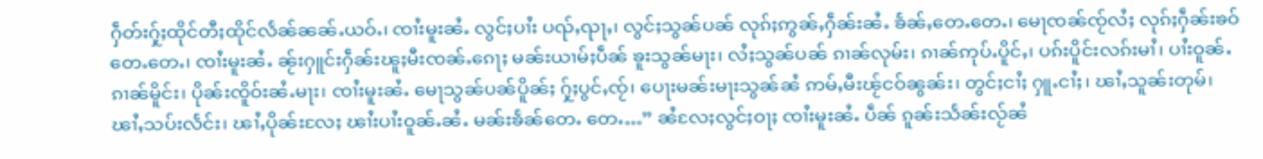ႁဵတ်းႁႂ်ႈထိုင်တီႈထိုင်လႅၼ်ၼၼ်ႉယဝ်ႉ၊ ၸၢႆးမူးၼႆႉ လွင်ႈပၢႆး ပၺ်ႇၺႃႇ၊ လွင်ႈသွၼ်ပၼ် လုၵ်ႈဢွၼ်ႇႁဵၼ်းၼႆႉ ၶႅၼ်ႇတေႉတေႉ၊ မေႃၸၼ်ၸႂ်လႆႈ လုၵ်ႈႁဵၼ်းၶဝ်တေႉတေႉ၊ ၸၢႆးမူးၼႆႉ ၼႂ်းႁူင်းႁဵၼ်းၽူႈမီးၸၼ်ႉၵေႃႈ မၼ်းယၢမ်ႈပဵၼ် ၶူးသွၼ်မႃး၊ လႆႈသွၼ်ပၼ် ၵၢၼ်လုမ်း၊ ၵၢၼ်ဢုပ်ႉပိူင်ႇ၊ ပၵ်းပိူင်းလၵ်းမၢႆ၊ ပၢႆးဝူၼ်ႉၵၢၼ်မိူင်း၊ ပိုၼ်းၸိူဝ်းၼႆႉမႃး၊ ၸၢႆးမူးၼႆႉ မေႃသွၼ်ပၼ်ပိူၼ်ႈ ႁႂ်ႈပွင်ႇၸႂ်၊ ပေႃးမၼ်းမႃးသွၼ်ၼႆ ဢမ်ႇမီးၽႂ်ငဝ်ၼွၼ်း၊ တွင်ႈငၢႆႈ ႁူႉငၢႆႈ၊ ၽၢႆႇသူၼ်းတုမ်၊ ၽၢႆႇသပ်းလႅင်း၊ ၽၢႆႇပိုၼ်းလႄႈ ၽၢႆးပၢႆးဝူၼ်ႉၼႆႉ မၼ်းၶႅၼ်တေႉ တေႉ…” ၼႆလႄႈလွင်ႈဝႃႈ ၸၢႆးမူးၼႆႉ ပဵၼ် ၵူၼ်းသႅၼ်းလႂ်ၼႆ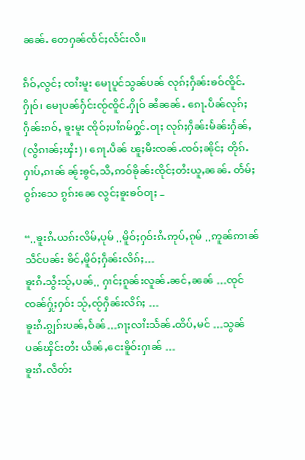ၼၼ်ႉ တေႁၼ်ၸႅင်ႈလႅင်းလီ။

ၵဵဝ်ႇလွင်ႈ ၸၢႆးမူး မေႃပူင်သွၼ်ပၼ် လုၵ်ႈႁဵၼ်းၶဝ်ၸိူင်ႉႁိုဝ်၊ မေႃပၼ်ႁႅင်းၸႂ်ၸိူင်ႉႁိုဝ် ၼႆၼၼ်ႉ ၵေႃႉပဵၼ်လုၵ်ႈႁဵၼ်းၵဝ်ႇ ၶူးမူး ၸိုဝ်ႈပၢႆၵမ်ႁွင်ႉဝႃႈ လုၵ်ႈႁဵၼ်းမႅၼ်းႁႅၼ်ႇ(လွႆၵၢၼ်ႈၾႆး)၊ ၵေႃႉပဵၼ် ၽူႈမီးၸၼ်ႉၸဝ်ႈၼိုင်ႈ တိုၵ်ႉႁၢပ်ႇၵၢၼ် ၼႂ်းၶွင်ႇသီႇဢဝ်ၶိုၼ်းၸိုင်ႈတႆးယူႇၼၼ်ႉ တႅမ်ႈဝွၵ်းသေ ၵွၵ်းၼေ လွင်ႈၶူးၶဝ်ဝႃႈ –

“..ၶူးၵႆႉယၵ်းလိမ်ႇပုမ် ..မိူဝ်ႈႁဝ်းၵႆႉဢုပ်ႇၵုမ် ..ဢူၼ်ဢၢၼ်သဵင်ပၼ်း ၶိင်ႇမိူဝ်ႈႁဵၼ်းလိၵ်ႈ…
ၶူးၵႆႉသွႆးသႂ်ႇပၼ်.. ႁၢင်ႈၵူၼ်းလူၼ်ႉၼင်ႇၼၼ် …ၸုင်ၸၼ်ႁႂ်ႈႁဝ်း သႂ်ႇၸႂ်ႁဵၼ်းလိၵ်ႈ …
ၶူးၵႆႉၵျွၵ်းပၼ်ႇဝႅၼ်…ၵႃႈလၢႆးသႅၼ်ႉထိပ်ႇမင် …သွၼ်ပၼ်ၾိင်းတႆး ယဵၼ်ႇငေးၶိူဝ်းႁၢၼ် …
ၶူးၵႆႉလဵတ်း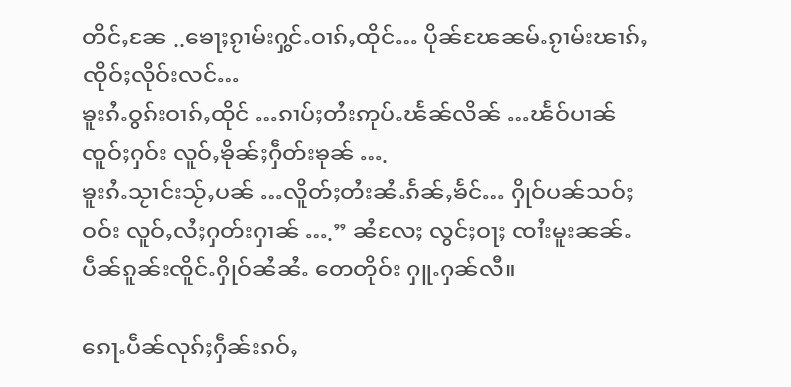တိင်ႇၼႄ ..ၶေႃႈၵႂၢမ်းႁွင်ႉဝၢၵ်ႇထိုင်… ပိုၼ်ၽႄၼမ်ႉၵႂၢမ်းၽၢၵ်ႇၸိုဝ်ႈလိုဝ်းလင်…
ၶူးၵႆႉဝွၵ်းဝၢၵ်ႇထိုင် …ၵၢပ်ႈတႆးဢုပ်ႉၽႅၼ်လိၼ် …ၽႅဝ်ပၢၼ်ၸူဝ်ႈႁဝ်း လူဝ်ႇၶိုၼ်ႈႁဵတ်းၶုၼ် ….
ၶူးၵႆႉသႂၢင်းသႂ်ႇပၼ် …လိူတ်ႈတႆးၼႆႉၵႅၼ်ႇၶႅင်… ႁိုဝ်ပၼ်သဝ်ႈဝဝ်း လူဝ်ႇလႆႈႁတ်းႁၢၼ် ….” ၼႆလႄႈ လွင်ႈဝႃႈ ၸၢႆးမူးၼၼ်ႉ ပဵၼ်ၵူၼ်းၸိူင်ႉႁိုဝ်ၼႆၼႆႉ တေတိုဝ်း ႁူႉႁၼ်လီ။

ၵေႃႉပဵၼ်လုၵ်ႈႁဵၼ်းၵဝ်ႇ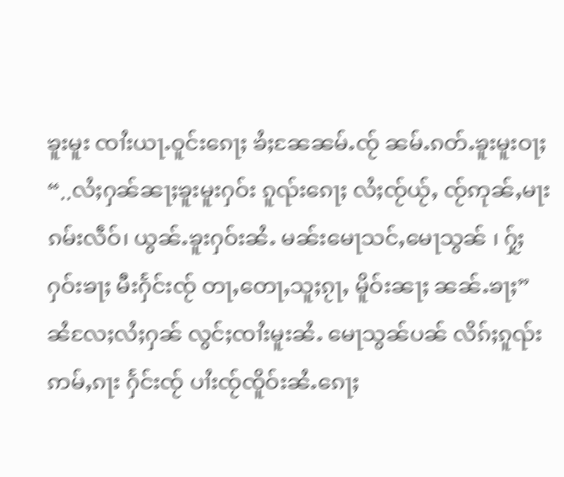ၶူးမူး ၸၢႆးယႃႉဝူင်းၵေႃႈ ၶႆႈၼႄၼမ်ႉၸႂ် ၼမ်ႉၵတ်ႉၶူးမူးဝႃႈ “..လႆႈႁၼ်ၼႃႈၶူးမူးႁဝ်း ၵူၺ်းၵေႃႈ လႆႈၸႂ်ယႂ်ႇ ၸႂ်ဢုၼ်ႇမႃးၵမ်းလဵဝ်၊ ယွၼ်ႉၶူးႁဝ်းၼႆႉ မၼ်းမေႃသင်ႇမေႃသွၼ် ၊ ႁႂ်ႈႁဝ်းၶႃႈ မီးႁႅင်းၸႂ် တႃႇတေႃႇသူႈၵႂႃႇ မိူဝ်းၼႃႈ ၼၼ်ႉၶႃႈ” ၼႆလႄႈလႆႈႁၼ် လွင်ႈၸၢႆးမူးၼႆႉ မေႃသွၼ်ပၼ် လိၵ်ႈၵူၺ်းဢမ်ႇၵႃး ႁႅင်းၸႂ် ပၢႆးၸႂ်ၸိူဝ်းၼႆႉၵေႃႈ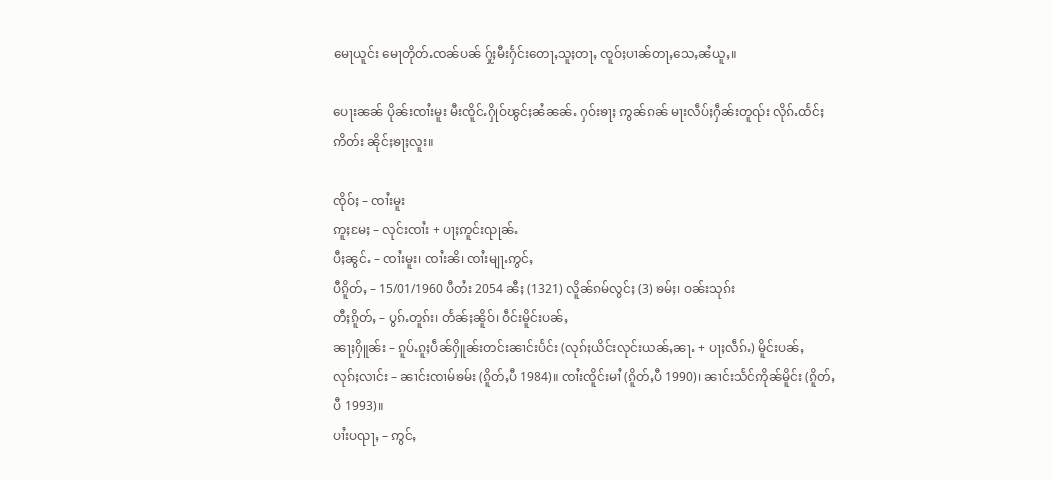မေႃယူင်း မေႃတိုတ်ႉၸၼ်ပၼ် ႁႂ်ႈမီးႁႅင်းတေႃႇသူႈတႃႇ ၸူဝ်ႈပၢၼ်တႃႇသေႇၼႆယူႇ။

ပေႃးၼၼ် ပိုၼ်းၸၢႆးမူး မီးၸိူင်ႉႁိုဝ်ၽွင်ႈၼႆၼၼ်ႉ ႁဝ်းၶႃႈ ဢွၼ်ၵၼ် မႃးလဵပ်ႈႁဵၼ်းတူၺ်း လိုၵ်ႉထႅင်ႈဢိတ်း ၼိုင်ႈၶႃႈလူး။

ၸိုဝ်ႈ – ၸၢႆးမူး
ဢူႈမႄႈ – လုင်းၸၢႆး + ပႃႈဢူင်းၺုၼ်ႉ
ပီႈၼွင်ႉ – ၸၢႆးမူး၊ ၸၢႆးၼိ၊ ၸၢႆးမျႃႉဢွင်ႇ
ပီၵိူတ်ႇ – 15/01/1960 ပီတႆး 2054 ၼီႈ (1321) လိူၼ်ၵမ်လွင်ႈ (3) ၶမ်ႈ၊ ဝၼ်းသုၵ်း
တီႈၵိူတ်ႇ – ပွၵ်ႉတူၵ်း၊ တႅၼ်ႈၼိူဝ်၊ ဝဵင်းမိူင်းပၼ်ႇ
ၼႃႈႁိူၼ်း – ၵူပ်ႉၵူႈပဵၼ်ႁိူၼ်းတင်းၼၢင်းပႅင်း (လုၵ်ႈယိင်းလုင်းယၼ်ႇၼႃႉ + ပႃႈလဵၵ်ႉ) မိူင်းပၼ်ႇ
လုၵ်ႈလၢင်း – ၼၢင်းၸၢမ်ၶမ်း (ၵိူတ်ႇပီ 1984)။ ၸၢႆးၸိူင်းမၢႆ (ၵိူတ်ႇပီ 1990)၊ ၼၢင်းသႅင်ဢိုၼ်မိူင်း (ၵိူတ်ႇပီ 1993)။
ပၢႆးပၺႃႇ – ဢွင်ႇ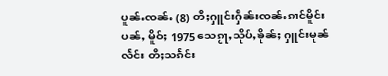ပူၼ်ႉၸၼ်ႉ (8) တီႈႁူင်းႁဵၼ်းၸၼ်ႉၵၢင်မိူင်းပၼ်ႇ မိူဝ်ႈ 1975 သေၵႂႃႇသိုပ်ႇၶိုၼ်ႈ ႁူင်းမုၼ်လႅင်း တီႈသၵႅင်း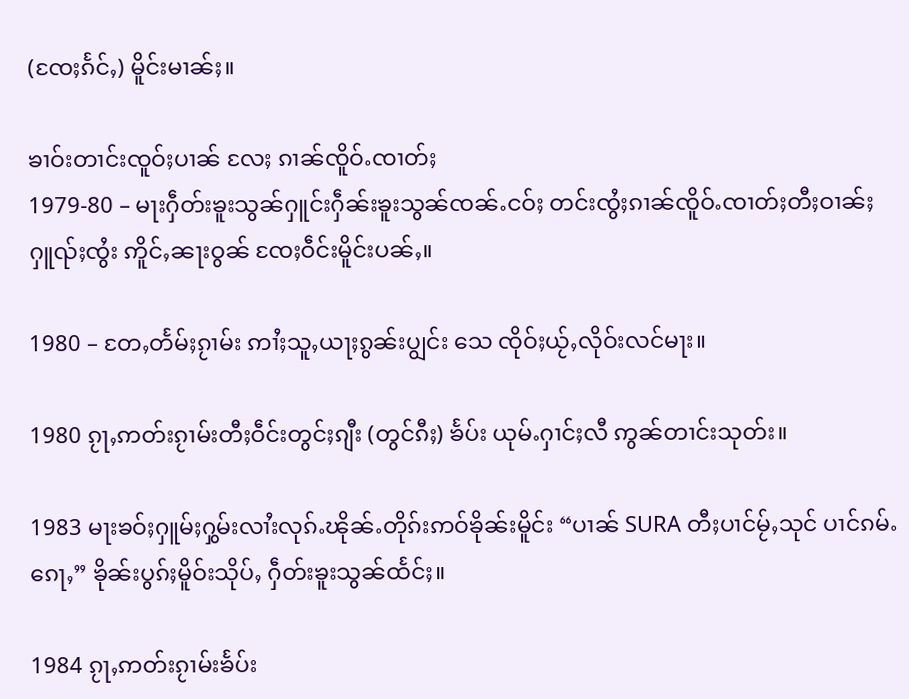(ၸႄႈၵႅင်ႇ) မိူင်းမၢၼ်ႈ။

ၶၢဝ်းတၢင်းၸူဝ်ႈပၢၼ် လႄႈ ၵၢၼ်ၸိူဝ်ႉၸၢတ်ႈ
1979-80 – မႃးႁဵတ်းၶူးသွၼ်ႁူင်းႁဵၼ်းၶူးသွၼ်ၸၼ်ႉငဝ်ႈ တင်းၸွႆႈၵၢၼ်ၸိူဝ်ႉၸၢတ်ႈတီႈဝၢၼ်ႈႁူၺ်ႈၸွႆး ဢိူင်ႇၼႃးဝွၼ် ၸႄႈဝဵင်းမိူင်းပၼ်ႇ။

1980 – တႄႇတႅမ်ႈၵႂၢမ်း ဢၢႆႈသူႇယႃႈၵွၼ်းပျွင်း သေ ၸိုဝ်ႈယႂ်ႇလိုဝ်းလင်မႃး။

1980 ၵႂႃႇဢတ်းၵႂၢမ်းတီႈဝဵင်းတွင်ႈၵျီး (တွင်ၵီႈ) ၶႅပ်း ယုမ်ႉႁၢင်ႈလီ ဢွၼ်တၢင်းသုတ်း။

1983 မႃးၶဝ်ႈႁူမ်ႈႁွမ်းလၢႆးလုၵ်ႉၽိုၼ်ႉတိုၵ်းဢဝ်ၶိုၼ်းမိူင်း “ပၢၼ် SURA တီႈပၢင်မႂ်ႇသုင် ပၢင်ၵမ်ႉၵေႃႇ” ၶိုၼ်းပွၵ်ႈမိူဝ်းသိုပ်ႇ ႁဵတ်းၶူးသွၼ်ထႅင်ႈ။

1984 ၵႂႃႇဢတ်းၵႂၢမ်းၶႅပ်း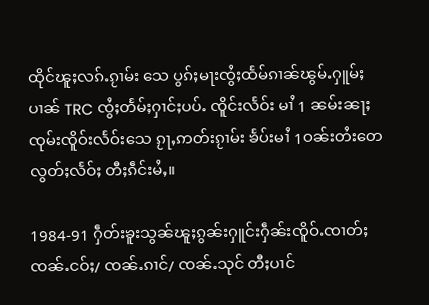ထိုင်ၽူႈလၵ်ႉၵႂၢမ်း သေ ပွၵ်ႈမႃးၸွႆႈထႅမ်ၵၢၼ်ၽွမ်ႉႁူမ်ႈ ပၢၼ် TRC ၸွႆႈတႅမ်ႈႁၢင်ႈပပ်ႉ ၸိူင်းလႅဝ်း မၢႆ 1 ၼမ်းၼႃႈၸုမ်းၸိူဝ်းလႅဝ်းသေ ၵႂႃႇဢတ်းၵႂၢမ်း ၶႅပ်းမၢႆ 1ဝၼ်းတႆးတေလွတ်ႈလႅဝ်ႈ တီႈၵဵင်းမႆႇ။

1984-91 ႁဵတ်းၶူးသွၼ်ၽူႈၵွၼ်းႁူင်းႁဵၼ်းၸိူဝ်ႉၸၢတ်ႈၸၼ်ႉငဝ်ႈ/ ၸၼ်ႉၵၢင်/ ၸၼ်ႉသုင် တီႈပၢင်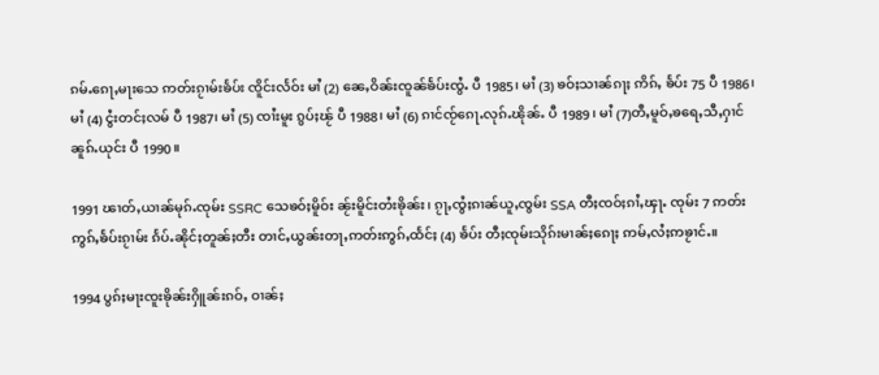ၵမ်ႉၵေႃႇမႃးသေ ဢတ်းၵႂၢမ်းၶႅပ်း ၸိူင်းလႅဝ်း မၢႆ (2) ၼေႇဝိၼ်းၸူၼ်ၶႅပ်းၸွႆႉ ပီ 1985၊ မၢႆ (3) ၶဝ်ႈသၢၼ်ၵႃႈ ဢိၵ်ႇ ၶႅပ်း 75 ပီ 1986၊ မၢႆ (4) ငွႆးတင်ႈလမ် ပီ 1987၊ မၢႆ (5) ၸၢႆးမူး ၵွပ်ႈၽႂ် ပီ 1988၊ မၢႆ (6) ၵၢင်ၸႂ်ၵေႃႉလုၵ်ႉၽိုၼ်ႉ ပီ 1989၊ မၢႆ (7)တီႇမူဝ်ႇၶရေႇသီႇႁၢင် ၼူၵ်ႉယုင်း ပီ 1990။

1991 ၽၢတ်ႇယၢၼ်မုၵ်ႉၸုမ်း SSRC သေၶဝ်ႈမိူဝ်း ၼႂ်းမိူင်းတႆးၶိုၼ်း၊ ၵႂႃႇၸွႆႈၵၢၼ်ယူႇၸွမ်း SSA တီႈၸဝ်ႈၵၢႆႇၾႃႉ ၸုမ်း 7 ဢတ်းဢွၵ်ႇၶႅပ်းၵႂၢမ်း ၵႅပ်ႉၼိုင်ႈတူၼ်ႈတီး တၢင်ႇယွၼ်းတႃႇဢတ်းဢွၵ်ႇထႅင်ႈ (4) ၶႅပ်း တီႈၸုမ်းသိုၵ်းမၢၼ်ႈၵေႃႈ ဢမ်ႇလႆႈဢၶႂၢင်ႉ။

1994 ပွၵ်ႈမႃးၸူးၶိုၼ်းႁိူၼ်းၵဝ်ႇ ဝၢၼ်ႈ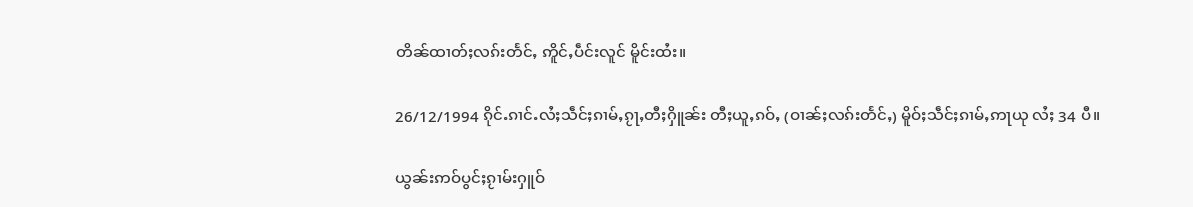တိၼ်ထၢတ်ႈလၵ်းတႅင်ႇ ဢိူင်ႇပဵင်းလူင် မိူင်းထႆး။

26/12/1994 ၵိုင်ႉၵၢင်ႉလႆႈသဵင်ႈၵၢမ်ႇၵႂႃႇတီႈႁိူၼ်း တီႈယူႇၵဝ်ႇ (ဝၢၼ်ႈလၵ်းတႅင်ႇ) မိူဝ်ႈသဵင်ႈၵၢမ်ႇဢႃယု လႆႈ 34 ပီ။

ယွၼ်းဢဝ်ပွင်ႈၵႂၢမ်းႁူဝ်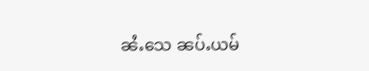ၼႆႉသေ ၼပ်ႉယမ်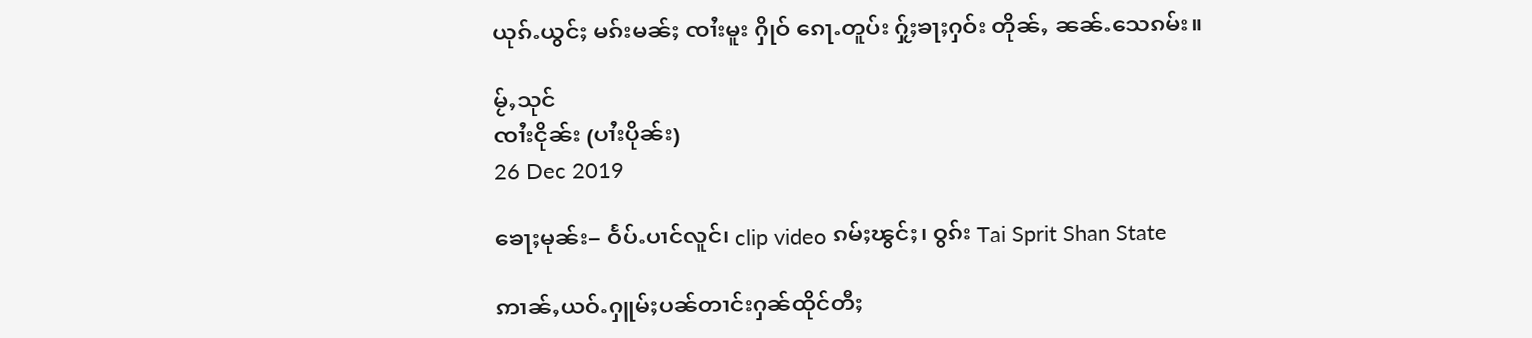ယုၵ်ႉယွင်ႈ မၵ်းမၼ်ႈ ၸၢႆးမူး ႁိုဝ် ၵေႃႉတူပ်း ႁႂ်ႈၶႃႈႁဝ်း တိုၼ်ႇ ၼၼ်ႉသေၵမ်း။

မႂ်ႇသုင်
ၸၢႆးငိုၼ်း (ပၢႆးပိုၼ်း)
26 Dec 2019

ၶေႃႈမုၼ်း− ဝႅပ်ႉပၢင်လူင်၊ clip video ၵမ်ႈၽွင်ႈ၊ ဝွၵ်း Tai Sprit Shan State

ဢၢၼ်ႇယဝ်ႉႁူမ်ႈပၼ်တၢင်းႁၼ်ထိုင်တီႈ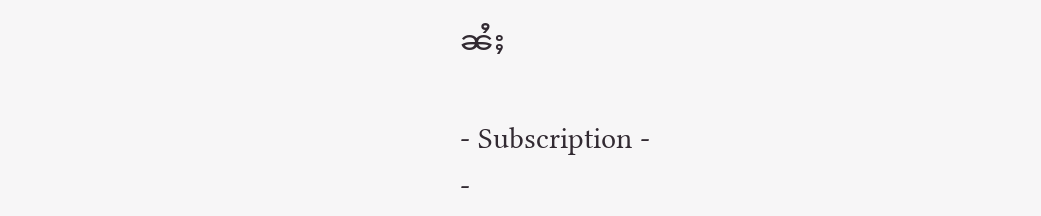ၼႆႈ

- Subscription -
-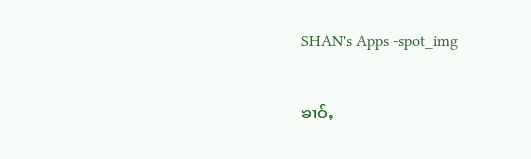SHAN's Apps -spot_img

ၶၢဝ်ႇ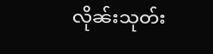လိုၼ်းသုတ်း